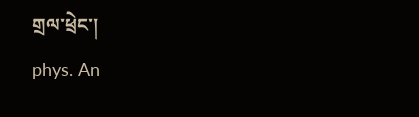གྲལ་ཕྲེང་།
phys. An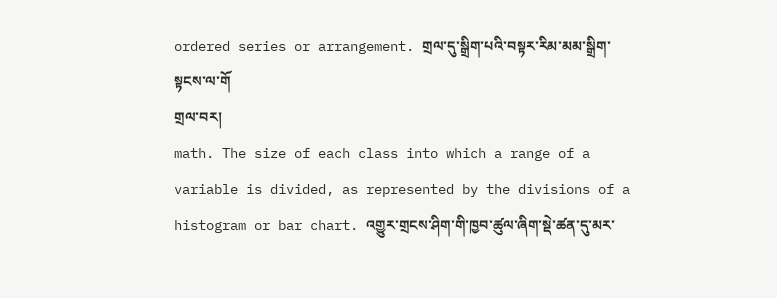ordered series or arrangement. གྲལ་དུ་སྒྲིག་པའི་བསྟར་རིམ་མམ་སྒྲིག་སྟངས་ལ་གོ
གྲལ་བར།
math. The size of each class into which a range of a variable is divided, as represented by the divisions of a histogram or bar chart. འགྱུར་གྲངས་ཤིག་གི་ཁྱབ་ཚུལ་ཞིག་སྡེ་ཚན་དུ་མར་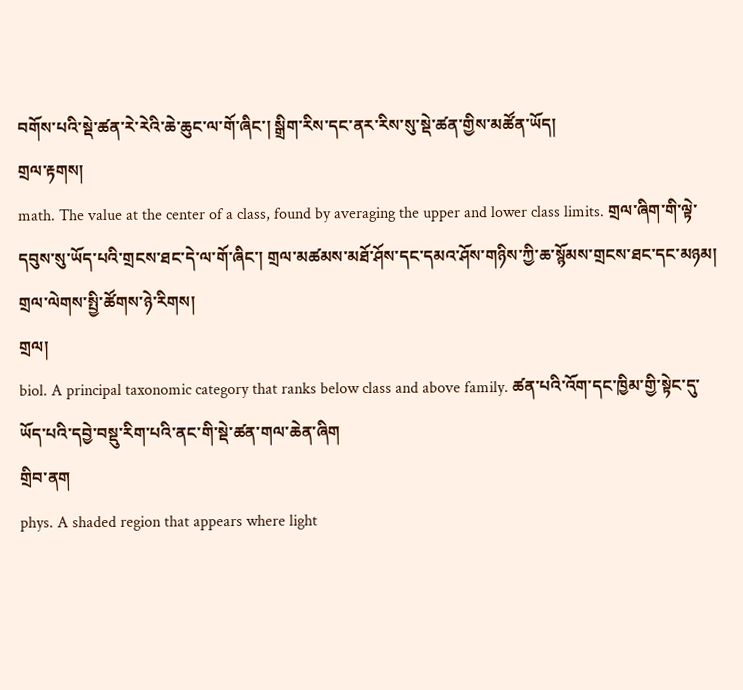བགོས་པའི་སྡེ་ཚན་རེ་རེའི་ཆེ་ཆུང་ལ་གོ་ཞིང་། སྒྲིག་རིས་དང་ནར་རིས་སུ་སྡེ་ཚན་གྱིས་མཚོན་ཡོད།
གྲལ་རྟགས།
math. The value at the center of a class, found by averaging the upper and lower class limits. གྲལ་ཞིག་གི་ལྟེ་དབུས་སུ་ཡོད་པའི་གྲངས་ཐང་དེ་ལ་གོ་ཞིང་། གྲལ་མཚམས་མཐོ་ཤོས་དང་དམའ་ཤོས་གཉིས་ཀྱི་ཆ་སྙོམས་གྲངས་ཐང་དང་མཉམ།
གྲལ་ལེགས་སྤྱི་ཚོགས་ཉེ་རིགས།
གྲལ།
biol. A principal taxonomic category that ranks below class and above family. ཚན་པའི་འོག་དང་ཁྱིམ་གྱི་སྟེང་དུ་ཡོད་པའི་དབྱེ་བསྡུ་རིག་པའི་ནང་གི་སྡེ་ཚན་གལ་ཆེན་ཞིག
གྲིབ་ནག
phys. A shaded region that appears where light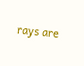rays are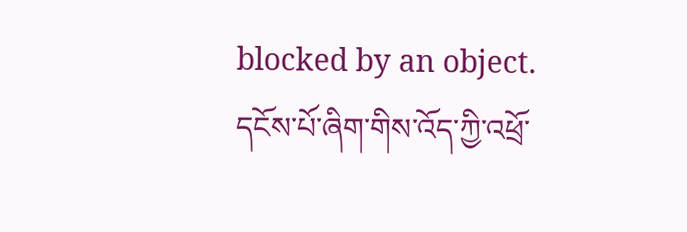blocked by an object. དངོས་པོ་ཞིག་གིས་འོད་ཀྱི་འཕྲོ་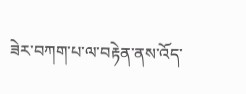ཟེར་བཀག་པ་ལ་བརྟེན་ནས་འོད་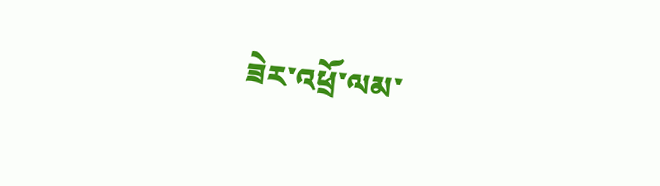ཟེར་འཕྲོ་ལམ་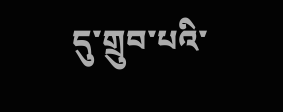དུ་གྲུབ་པའི་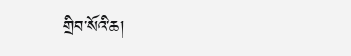གྲིབ་སོའི་ཆ།